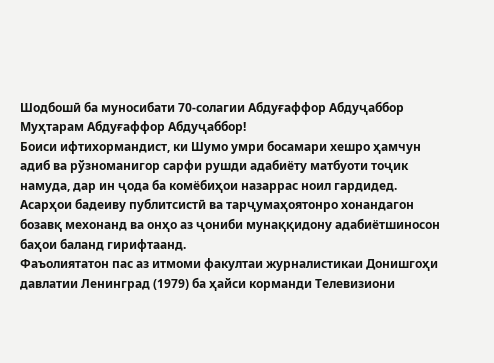Шодбошӣ ба муносибати 70-солагии Абдуғаффор Абдуҷаббор
Муҳтарам Абдуғаффор Абдуҷаббор!
Боиси ифтихормандист, ки Шумо умри босамари хешро ҳамчун адиб ва рўзноманигор сарфи рушди адабиёту матбуоти тоҷик намуда, дар ин ҷода ба комёбиҳои назаррас ноил гардидед. Асарҳои бадеиву публитсистӣ ва тарҷумаҳоятонро хонандагон бозавқ мехонанд ва онҳо аз ҷониби мунаққидону адабиётшиносон баҳои баланд гирифтаанд.
Фаъолиятатон пас аз итмоми факултаи журналистикаи Донишгоҳи давлатии Ленинград (1979) ба ҳайси корманди Телевизиони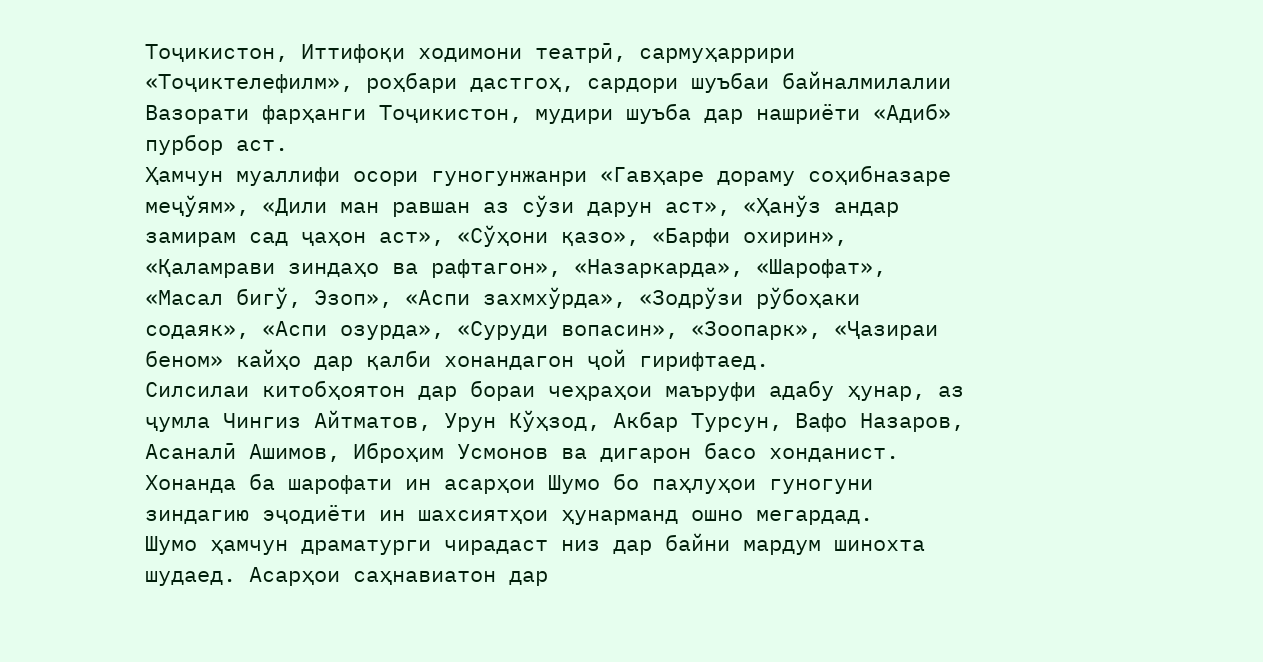Тоҷикистон, Иттифоқи ходимони театрӣ, сармуҳаррири «Тоҷиктелефилм», роҳбари дастгоҳ, сардори шуъбаи байналмилалии Вазорати фарҳанги Тоҷикистон, мудири шуъба дар нашриёти «Адиб» пурбор аст.
Ҳамчун муаллифи осори гуногунжанри «Гавҳаре дораму соҳибназаре меҷўям», «Дили ман равшан аз сўзи дарун аст», «Ҳанўз андар замирам сад ҷаҳон аст», «Сўҳони қазо», «Барфи охирин», «Қаламрави зиндаҳо ва рафтагон», «Назаркарда», «Шарофат», «Масал бигў, Эзоп», «Аспи захмхўрда», «Зодрўзи рўбоҳаки содаяк», «Аспи озурда», «Суруди вопасин», «Зоопарк», «Ҷазираи беном» кайҳо дар қалби хонандагон ҷой гирифтаед.
Силсилаи китобҳоятон дар бораи чеҳраҳои маъруфи адабу ҳунар, аз ҷумла Чингиз Айтматов, Урун Кўҳзод, Акбар Турсун, Вафо Назаров, Асаналӣ Ашимов, Иброҳим Усмонов ва дигарон басо хонданист. Хонанда ба шарофати ин асарҳои Шумо бо паҳлуҳои гуногуни зиндагию эҷодиёти ин шахсиятҳои ҳунарманд ошно мегардад.
Шумо ҳамчун драматурги чирадаст низ дар байни мардум шинохта шудаед. Асарҳои саҳнавиатон дар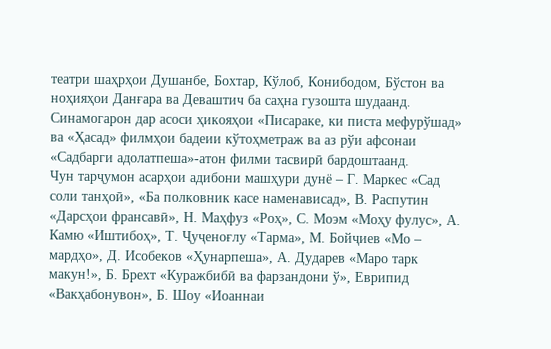театри шаҳрҳои Душанбе, Бохтар, Кўлоб, Конибодом, Бўстон ва ноҳияҳои Данғара ва Деваштич ба саҳна гузошта шудаанд. Синамогарон дар асоси ҳикояҳои «Писараке, ки писта мефурўшад» ва «Ҳасад» филмҳои бадеии кўтоҳметраж ва аз рўи афсонаи «Садбарги адолатпеша»-атон филми тасвирӣ бардоштаанд.
Чун тарҷумон асарҳои адибони машҳури дунё – Г. Маркес «Сад соли танҳоӣ», «Ба полковник касе наменависад», В. Распутин «Дарсҳои франсавӣ», Н. Маҳфуз «Роҳ», С. Моэм «Моҳу фулус», А. Камю «Иштибоҳ», Т. Ҷуҷеноғлу «Тарма», М. Бойҷиев «Мо – мардҳо», Д. Исобеков «Ҳунарпеша», А. Дударев «Маро тарк макун!», Б. Брехт «Куражбибӣ ва фарзандони ў», Еврипид «Вакҳабонувон», Б. Шоу «Иоаннаи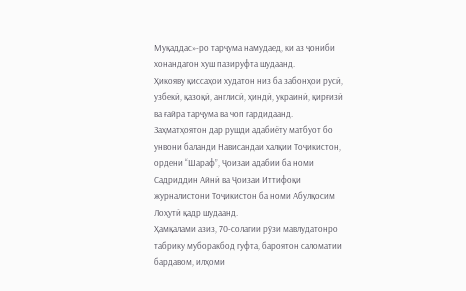Муқаддас»-ро тарҷума намудаед, ки аз ҷониби хонандагон хуш пазируфта шудаанд.
Ҳикояву қиссаҳои худатон низ ба забонҳои русӣ, узбекӣ, қазоқӣ, англисӣ, ҳиндӣ, украинӣ, қирғизӣ ва ғайра тарҷума ва чоп гардидаанд.
Заҳматҳоятон дар рушди адабиёту матбуот бо унвони баланди Нависандаи халқии Тоҷикистон, ордени “Шараф”, Ҷоизаи адабии ба номи Садриддин Айнӣ ва Ҷоизаи Иттифоқи журналистони Тоҷикистон ба номи Абулқосим Лоҳутӣ қадр шудаанд.
Ҳамқалами азиз, 70-солагии рўзи мавлудатонро табрику муборакбод гуфта, бароятон саломатии бардавом, илҳоми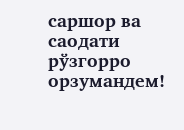саршор ва саодати рўзгорро орзумандем!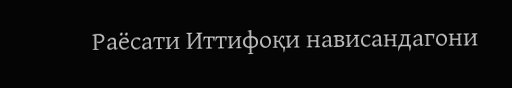Раёсати Иттифоқи нависандагони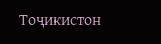Тоҷикистон